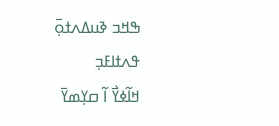ߒߞߏ ߢߎߡߍߙߋ߲߫ ߟߍߙߊߓߏ߲
ߞߊ߬ߦߌ߯ ߊ߬ ߛߌ߲ߘߌ߫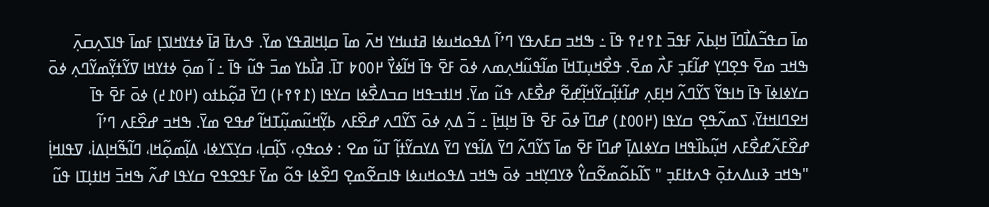ߘߊ߫ ߛߟߏ߬ߡߊ߯ߣߊ߫ ߞߊ߲ߕߍ߫ ߓߟߏ߫ ߁߉߄߉ ߟߊ߫ ߸ ߒߞߏ ߛߓߍߟߌ ߣߴߊ߬ ߡߟߋߞߎߦߊ ߥߙߎߞߌ ߞߍ߫ ߘߊ߫ ߛߊ߲ߞߊߥߟߌ ߘߌ߫. ߟߍߙߊ߫ ߥߊ߫ ߦߙߌߞߊߖߊ߲ ߓߘߊ߫ ߟߊߖߍ߲ߛߍ߲߫ ߒߞߏ ߘߐ߫ ߟߐ߲ߣߌ߲ ߝߊ߬ߓߏ߲ ߓߍ߯ ߘߐ߫. ߟߐ߯ߞߎ߲ߠߞߊ߫ ߘߊ߬ߟߎ߬ߞߍ߲ߘߍ ߦߋ߫ ߓߐ߫ ߟߊ߫ ߞߊ߬ߦߌ߯ ߂߀߀߈ ߠߊ߫. ߥߊ߯ߕߌ ߘߏ߫ ߟߎ߬ ߟߊ߫ ߸ ߊ߬ ߘߋ߲߫ ߦߙߌߞߊ ߜߌ߬ߙߌ߲߬ߘߌ߬ߣߍ߲ ߦߋ߫ ߛߌߦߊߦߊ߫ ߟߊ߫ ߤߊߟߌ߬ ߖߌ߬ߣߍ߬ ߞߊ߲ߓߍ߲ ߝߊ߬ߙߊ߲߬ߛߌ߬ߞߊ߲߬ߝߐ߬ ߝߐ߯ߓߍ ߟߎ߬ ߘߌ߫. ߞߊߙߏߟߞߊ ߛߏߡߐ߯ߦߊ ߛߌߟߊ (߁߉߉߅) ߣߌ߫ ߥߋ߲߬ߕߙߋ (߂߀߁߄) ߦߋ߫ ߓߐ߫ ߟߊ߫ ߞߐߣߊߞߙߌ߫، ߖߘߍ߬ߟߐ߲ ߛߌߟߊ (߂߀߀߁) ߝߣߊ߫ ߦߋ߫ ߓߐ߫ ߟߊ߫ ߞߊ߲ߞߊ߲߫ ߸ ߏ߬ ߡߍ߲ ߦߋ߫ ߖߌ߬ߣߍ ߝߐ߰ߓߍ ߕߌ߲߬ߞߎ߬ߘߎ߲߬ߠߞߊ߬ ߝߟߐ ߘߌ߫. ߒߞߏ ߝߐ߰ߓߍ ߣߴߊ߬ ߝߐ߰ߓߍ߬ߝߐ߯ߓߍ ߞߎ߲߬ߕߊ߰ߟߞߊ ߛߌߦߊߡߊ߲߫ ߝߣߊ߫ ߓߐ߫ ߘߊ߫ ߖߌ߬ߣߍ߬ ߣߌ߫ ߡߊ߬ߟߌ ߣߌ߫ ߡߌߛߌ߬ߙߊ߲߬ ߠߎ߬ ߘߐ : ߦߋߟߋ߲، ߖߊ߲߬ߛߊ߲، ߛߌ߲ߖߌߦߊ، ߡߊ߲߬ߘߋ߲߬ߞߊ، ߣߊ߬ߒ߬ߞߊ߲ߡߊ߭، ߜߟߊߞߊ߲߭
"ߒߞߏ ߢߎߡߍߙߋ߲߫ ߟߍߙߊߓߏ߲ " ߖߊ߬ߕߋ߬ߘߐ߬ߛߌ߮ ߢߌߣߌ߲ߞߏ ߦߋ߫ ߒߞߏ ߡߟߋߞߎߦߊ ߟߊߛߐ߬ߘߐ߲ ߣߐ߰ߦߊ ߟߋ߬ ߘߌ߫ ߓߟߐߟߐ ߛߌߟߊ ߝߍ߬ ߒߞߏ߫ ߞߊߙߊ߲ߠߊ ߟߎ߬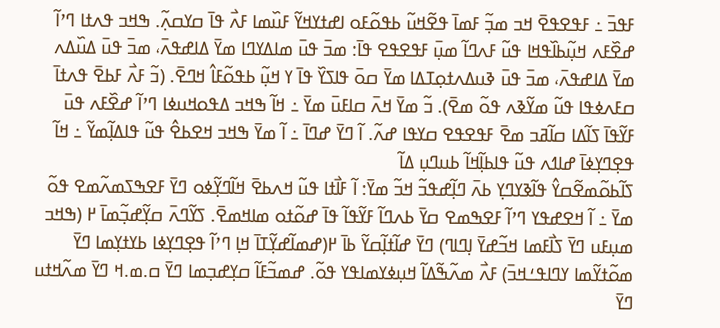ߓߟߏ߫ ߸ ߓߟߐߟߐ߫ ߞߏ ߘߏ߲߬ ߓߘߊ߫ ߟߐ߬ߞߎ߬ ߕߟߋ߬ߓߋ ߊߝߙߌߞߌ߬ ߓߎ߰ߘߊ ߓߍ߯ ߟߊ߫ ߛߌߛߍ߲߬. ߒߞߏ ߟߍߙߊ ߣߴߊ߬ ߝߐ߰ߓߍ ߞߎ߲߬ߕߊ߰ߟߞߊ ߟߎ߬ ߓߍߣߊ߬ ߘߎ߲߫ ߓߟߐߟߐ ߟߊ߫: ߘߏ߫ ߟߎ߫ ߘߊߡߌߣߊ ߘߌ߫ ߡߊߝߟߍ߫، ߘߏ߫ ߟߎ߫ ߡߎ߰ߡߍ ߘߌ߫ ߡߊߝߟߍ߫، ߘߏ߫ ߟߎ߫ ߢߎߡߍߙߋ߲ߠߡߊ ߘߌ߫ ߛߋ߫ ߟߊߖߌ߰ ߟߊ߫ ߌ ߞߎ߲߬ ߕߟߋ߬ߓߊ߮ ߞߣߐ߫. (ߏ߬ ߓߍ߯ ߓߕߐ߫ ߟߍߙߊ߫ ߛߓߍߦߟߊ ߟߎ߬ ߘߌ߬ߢߍ ߟߋ߬ ߘߐ߫). ߏ߬ ߘߌ߫ ߞߍ߫ ߛߊߓߎ߫ ߘߌ߫ ߸ ߞߊ߬ ߒߞߏ ߡߟߋߞߎߦߊ ߣߴߊ߬ ߝߐ߰ߓߍ ߟߎ߫ ߓߌ߬ߟߊ߫ ߖߊ߬ߡߊ ߛߊ߬ߥߏ ߘߐ߫ ߓߟߐߟߐ ߛߌߟߊ ߝߍ߬. ߊ߬ ߣߌ߫ ߝߣߊ߫ ߸ ߊ߬ ߘߌ߫ ߒߞߏ ߞߐߕߐ߮ ߟߎ߬ ߟߊߡߊ߲߬ߘߌ߬ ߸ ߞߊ߬ ߟߐ߲ߣߌ߲ߦߊ߫ ߝߊߗߍ ߟߎ߬ ߟߊߕߊ߲߬ߞߊ߬ ߕߎߣߎ߲ ߡߊ߬
ߖߊ߬ߕߋ߬ߘߐ߬ߛߌ߮ ߟߊ߬ߢߌߣߌ߲ ߕߍ߫ ߣߊ߲߬ߝߟߏ߬ ߞߏ߬ ߘߌ߫: ߊ߬ ߓߊ߯ߙߊ ߟߎ߬ ߞߍߕߐ߫ ߞߊ߬ߣߌ߲߬ߦߋ ߣߌ߫ ߓߐߒߖߘߍ߬ߘߐ ߟߋ߬ ߘߌ߫ ߸ ߊ߬ ߞߐߝߟߌ ߣߴߊ߬ ߓߐߒߘߐ ߛߌ߫ ߕߍߣߊ߬ ߓߌ߬ߟߊ߬ ߟߊ߫ ߝߋ߬ߙߋ ߘߊߞߘߐ߫. ߖߌ߬ߣߍ߫ ߛߌ߲߬ߝߏ߲߬ߘߊ߫ ߂ (ߒߞߏ ߘߎ߲ߓߎ ߣߌ߫ ߖߊ߯ߓߘߊ ߞߏ߬ߝߌ߫ ߊ߲ߣߊߣ) ߣߌ߫ ߝߊ߬ߙߊ߲߬ߛߌ߬ ߕߊ߫ ߂(ߝߘߊ߬ߝߌ߲߬ߠߊ߫ ߞߊ߲ ߣߴߊ߬ ߟߐ߲ߣߌ߲ߦߊ ߕߌߙߌ߲ߘߊ ߣߌ߫ ߘߋ߬ߙߌ߬ߘߊ ߌߣߊߟߑߞߏ߫) ߓߍ߯ ߘߍ߬ߒ߬ߡߊ߬ ߞߎ߲ߦߌߘߊߟߌ ߟߋ߬. ߝߘߏ߬ߓߊ߬ ߛߌ߲ߝߏ߲ߘߊ ߣߌ߫ ߛ.ߘ.ߞ ߣߌ߫ ߘߍ߬ߞߙߎ ߣߌ߫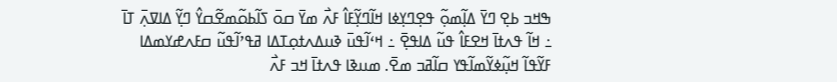ߒߞߏ ߕߐ߲ ߣߌ߫ ߡߊ߲߬ߘߋ߲߬ ߟߐ߲ߣߌ߲ߦߊ ߞߊ߬ߣߌ߲߬ߓߊ߮ ߓߍ߯ ߘߌ߫ ߛߋ߫ ߖߊ߬ߕߋ߬ߘߐ߬ߛߌ߮ ߣߌ߲߬ ߡߊߜߍ߲߫ ߠߊ߫ ߸ ߞߊ߬ ߟߍߙߊ߫ ߞߐߓߊ߮ ߟߎ߬ ߡߊߟߐ߲߫ ߸ ߞߵߊ߬ߟߎ߫ ߢߎߡߍߙߋ߲ߠߡߊ ߥߟߴߊ߬ߟߎ߬ ߛߓߍߝߌߘߡߊ ߓߌ߬ߟߊ߬ ߞߎ߲߬ߦߌ߬ߘߊ߬ߟߌ ߛߊ߬ߥߏ ߘߐ߫. ߘߎߢߊ ߟߍߙߊ߫ ߞߏ ߓߍ߯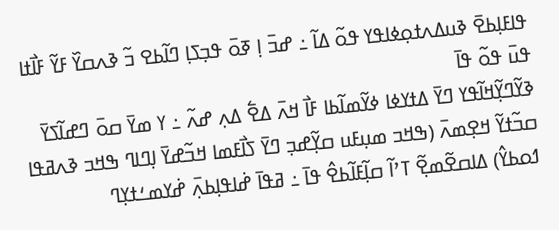ߟߊߓߊ߲ߕߐ߫ ߢߎߡߍߙߋ߲ߦߊߟߌ ߟߋ߬ ߡߊ߬ ߸ ߝߏ߫ ߊ߲ ߧߋ߫ ߟߏ߲ߖߊ߲ ߣߊ߬ߕߐ ߏ߬ ߢߍߛߌ߰ ߓߌ߬ ߓߊ߯ߙߊ ߟߎ߫ ߟߋ߬ ߟߊ߫
ߢߌ߬ߣߌ߲߬ߞߊ߬ߟߌ ߣߌ߫ ߡߙߌߦߊ ߦߌ߬ߘߊ߬ߕߊ ߓߊ߯ ߞߍ߫ ߡߐ߱ ߡߍ߲ ߝߍ߬ ߸ ߌ ߘߌ߫ ߛߋ߫ ߣߝߊ߬ߖߌ߫ ߛߏ߬ߙߌ߬ ߞߐ߲ߘߍ߫ (ߒߞߏ ߘߎ߲ߓߎ ߛߌ߲߬ߝߏ߲ ߣߌ߫ ߖߊ߯ߓߘߊ ߞߏ߬ߝߌ߫ ߊ߲ߣߊߣ ߒߞߏ ߢߍߥߟߊ ߗߋߕߌ߮) ߡߊߛߐ߬ߘߐ߲߬ ߠߴߊ߬ ߛߊ߲߬ߓߊ߬ߕߐ߮ ߟߊ߫ ߸ ߥߟߊ߫ ߝ߭ߊߟߊ߲ߕߍ߲߫ ߝ߭ߌߘߑߙߌ߲ߣ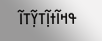ߟߞߊ߬ߙߊ߲߬ߠߌ߲߬ߠߊ߬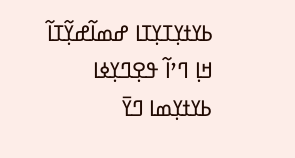ߕߌߙߌ߲ߠߌ߲ߠߊ ߝߘߊ߬ߝߌ߲߬ߠߊ߬ ߞߊ߲ ߣߴߊ߬ ߟߐ߲ߣߌ߲ߦߊ ߕߌߙߌ߲ߘߊ ߣߌ߫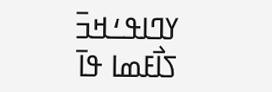ߌߣߊߟߑߞߏ߫ ߖߊ߯ߓߘߊ ߟߊ߫